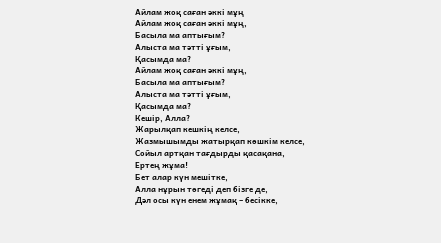Айлам жоқ саған әккі мұң
Айлам жоқ саған әккі мұң,
Басыла ма аптығым?
Алыста ма тәтті ұғым,
Қасымда ма?
Айлам жоқ саған әккі мұң,
Басыла ма аптығым?
Алыста ма тәтті ұғым,
Қасымда ма?
Кешір, Алла?
Жарылқап кешкің келсе,
Жазмышымды жатырқап көшкім келсе,
Сойыл артқан тағдырды қасақана,
Ертең жұма!
Бет алар күн мешітке,
Алла нұрын төгеді деп бізге де,
Дәл осы күн енем жұмақ – бесікке,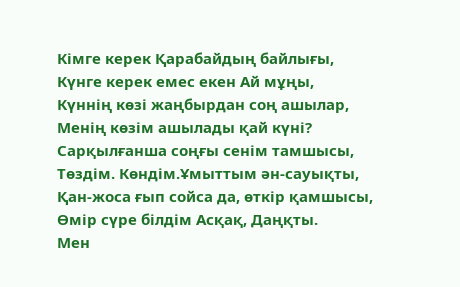Кімге керек Қарабайдың байлығы,
Күнге керек емес екен Ай мұңы,
Күннің көзі жаңбырдан соң ашылар,
Менің көзім ашылады қай күні?
Сарқылғанша соңғы сенім тамшысы,
Төздім. Көндім.Ұмыттым ән-сауықты,
Қан-жоса ғып сойса да, өткір қамшысы,
Өмір сүре білдім Асқақ, Даңқты.
Мен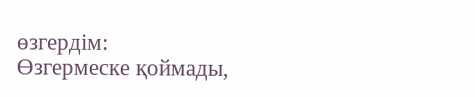өзгердім:
Өзгермеске қоймады,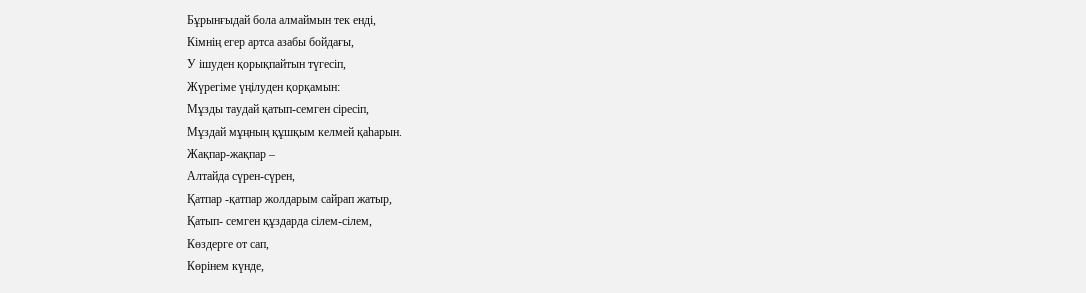Бұрынғыдай бола алмаймын тек енді,
Кімнің егер артса азабы бойдағы,
У ішуден қорықпайтын түгесіп,
Жүрегіме үңілуден қорқамын:
Мұзды таудай қатып-семген сіресіп,
Мұздай мұңның құшқым келмей қаһарын.
Жақпар-жақпар –
Алтайда сүрен-сүрен,
Қатпар -қатпар жолдарым сайрап жатыр,
Қатып- семген құздарда сілем-сілем,
Көздерге от сап,
Көрінем күнде,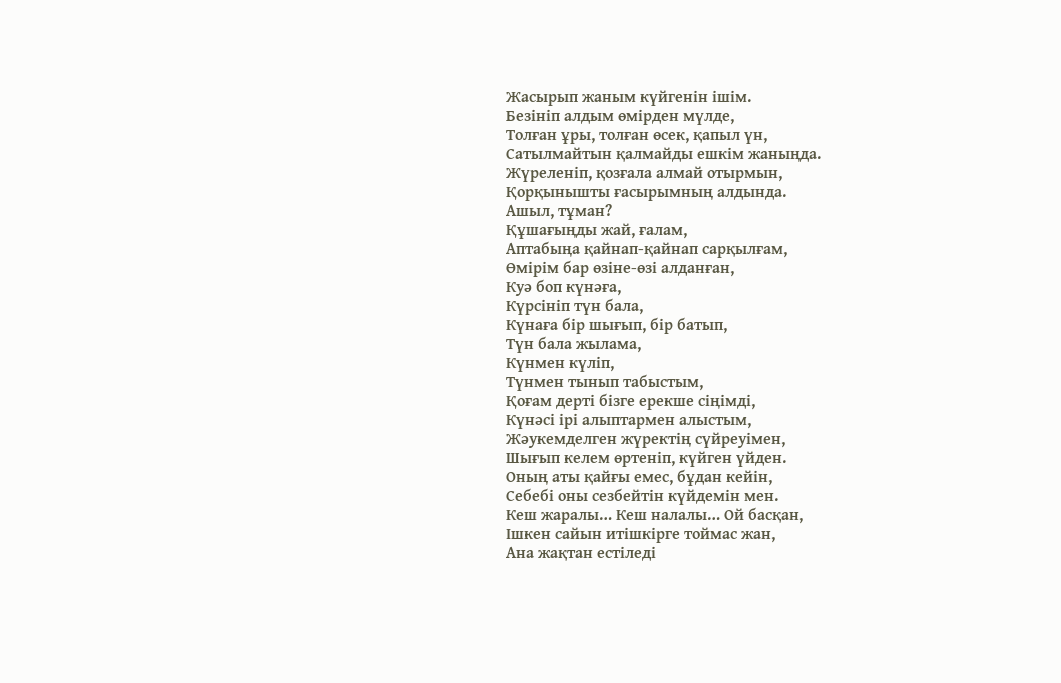Жасырып жаным күйгенін ішім.
Безініп алдым өмірден мүлде,
Толған ұры, толған өсек, қапыл үн,
Сатылмайтын қалмайды ешкім жаныңда.
Жүреленіп, қозғала алмай отырмын,
Қорқынышты ғасырымның алдында.
Ашыл, тұман?
Құшағыңды жай, ғалам,
Аптабыңа қайнап-қайнап сарқылғам,
Өмірім бар өзіне-өзі алданған,
Куә боп күнәға,
Күрсініп түн бала,
Күнаға бір шығып, бір батып,
Түн бала жылама,
Күнмен күліп,
Түнмен тынып табыстым,
Қоғам дерті бізге ерекше сіңімді,
Күнәсі ірі алыптармен алыстым,
Жәукемделген жүректің сүйреуімен,
Шығып келем өртеніп, күйген үйден.
Оның аты қайғы емес, бұдан кейін,
Себебі оны сезбейтін күйдемін мен.
Кеш жаралы… Кеш налалы… Ой басқан,
Ішкен сайын итішкірге тоймас жан,
Ана жақтан естіледі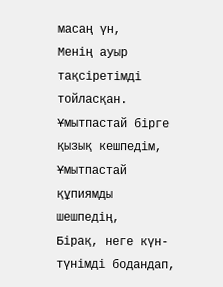масаң үн,
Менің ауыр тақсіретімді тойласқан.
Ұмытпастай бірге қызық кешпедім,
Ұмытпастай құпиямды шешпедің,
Бірақ, неге күн-түнімді бодандап,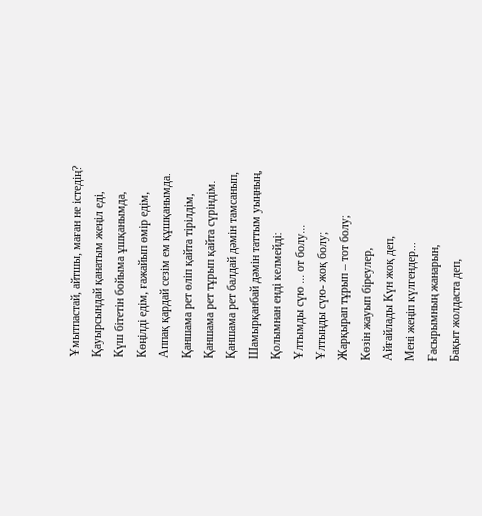Ұмытпастай, айтшы, маған не істедің?
Қауырсындай қанатым жеңіл еді,
Күш бітетін бойыма ұшқанымда,
Көңілді едім, ғажайып өмір едім,
Аппақ қардай сезім ем құшқанымда.
Қаншама рет өліп қайта тірілдім,
Қаншама рет тұрып қайта сүріндім.
Қаншама рет балдай дәмін тамсанып,
Шамырқанбай дәмін таттым уыңның,
Қолымнан енді келмейді:
Ұлтымды сүю ... от болу...
Ұлтыңды сүю- жоқ болу;
Жарқырап тұрып – тот болу;
Көзін жауып біреулер,
Айғайлады Күн жоқ деп,
Мені жеңіп күлгендер...
Ғасырымның жанарын,
Бақыт жолдаста деп,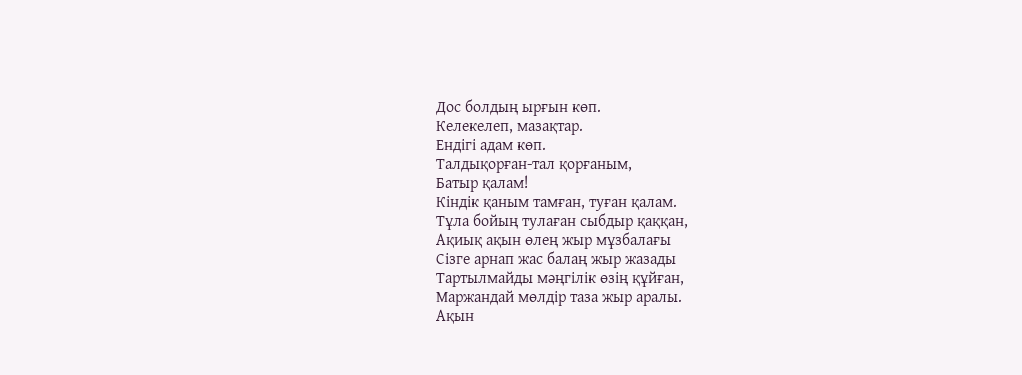Дос болдың ырғын көп.
Келекелеп, мазақтар.
Ендігі адам көп.
Талдықорған-тал қорғаным,
Батыр қалам!
Кіндік қаным тамған, туған қалам.
Тұла бойың тулаған сыбдыр қаққан,
Ақиық ақын өлең жыр мұзбалағы
Сізге арнап жас балаң жыр жазады
Тартылмайды мәңгілік өзің құйған,
Маржандай мөлдір таза жыр аралы.
Ақын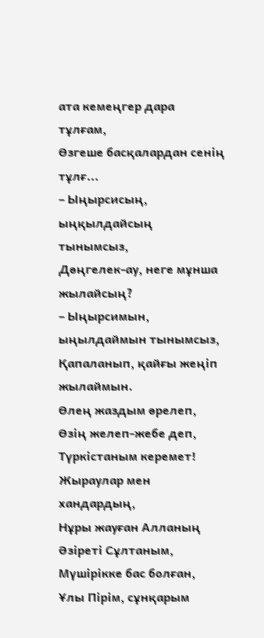ата кемеңгер дара тұлғам,
Өзгеше басқалардан сенің тұлғ...
– Ыңырсисың, ыңқылдайсың тынымсыз,
Дөңгелек-ау, неге мұнша жылайсың?
– Ыңырсимын, ыңылдаймын тынымсыз,
Қапаланып, қайғы жеңіп жылаймын.
Өлең жаздым өрелеп,
Өзің желеп-жебе деп,
Түркістаным керемет!
Жыраулар мен хандардың,
Нұры жауған Алланың
Әзіреті Сұлтаным,
Мүшірікке бас болған,
Ұлы Пірім, сұнқарым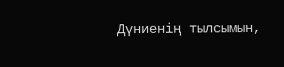Дүниенің тылсымын,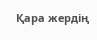Қара жердің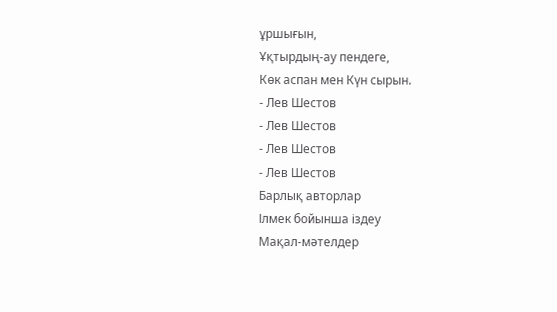ұршығын,
Ұқтырдың-ау пендеге,
Көк аспан мен Күн сырын.
- Лев Шестов
- Лев Шестов
- Лев Шестов
- Лев Шестов
Барлық авторлар
Ілмек бойынша іздеу
Мақал-мәтелдер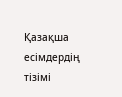Қазақша есімдердің тізімі